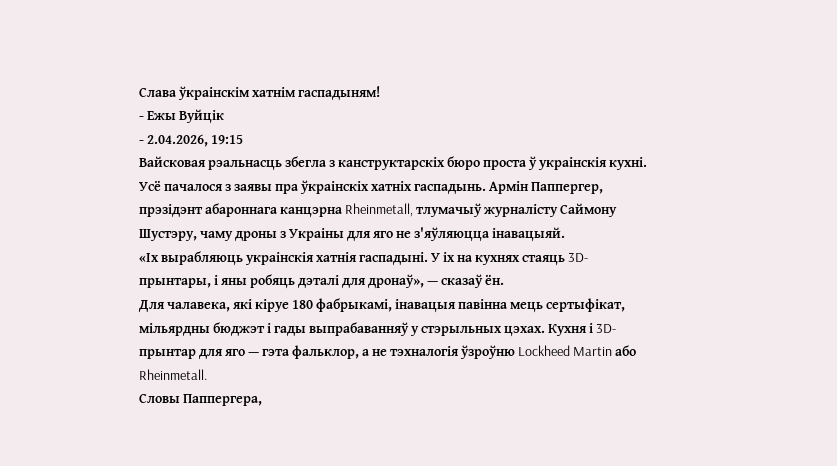Слава ўкраінскім хатнім гаспадыням!
- Ежы Вуйцік
- 2.04.2026, 19:15
Вайсковая рэальнасць збегла з канструктарскіх бюро проста ў украінскія кухні.
Усё пачалося з заявы пра ўкраінскіх хатніх гаспадынь. Армін Паппергер, прэзідэнт абароннага канцэрна Rheinmetall, тлумачыў журналісту Саймону Шустэру, чаму дроны з Украіны для яго не з'яўляюцца інавацыяй.
«Іх вырабляюць украінскія хатнія гаспадыні. У іх на кухнях стаяць 3D-прынтары, і яны робяць дэталі для дронаў», — сказаў ён.
Для чалавека, які кіруе 180 фабрыкамі, інавацыя павінна мець сертыфікат, мільярдны бюджэт і гады выпрабаванняў у стэрыльных цэхах. Кухня і 3D-прынтар для яго — гэта фальклор, а не тэхналогія ўзроўню Lockheed Martin або Rheinmetall.
Словы Паппергера,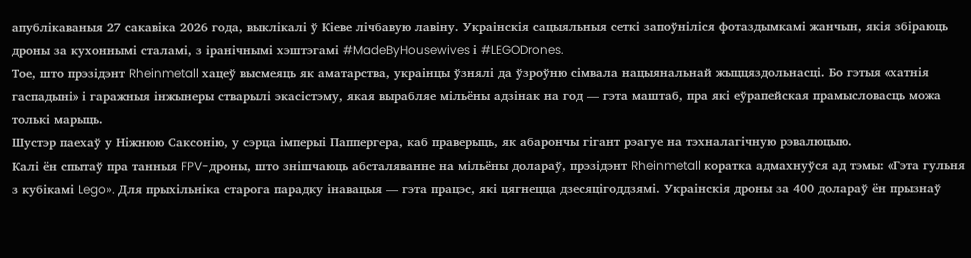апублікаваныя 27 сакавіка 2026 года, выклікалі ў Кіеве лічбавую лавіну. Украінскія сацыяльныя сеткі запоўніліся фотаздымкамі жанчын, якія збіраюць дроны за кухоннымі сталамі, з іранічнымі хэштэгамі #MadeByHousewives і #LEGODrones.
Тое, што прэзідэнт Rheinmetall хацеў высмеяць як аматарства, украінцы ўзнялі да ўзроўню сімвала нацыянальнай жыццяздольнасці. Бо гэтыя «хатнія гаспадыні» і гаражныя інжынеры стварылі экасістэму, якая вырабляе мільёны адзінак на год — гэта маштаб, пра які еўрапейская прамысловасць можа толькі марыць.
Шустэр паехаў у Ніжнюю Саксонію, у сэрца імперыі Паппергера, каб праверыць, як абарончы гігант рэагуе на тэхналагічную рэвалюцыю.
Калі ён спытаў пра танныя FPV-дроны, што знішчаюць абсталяванне на мільёны долараў, прэзідэнт Rheinmetall коратка адмахнуўся ад тэмы: «Гэта гульня з кубікамі Lego». Для прыхільніка старога парадку інавацыя — гэта працэс, які цягнецца дзесяцігоддзямі. Украінскія дроны за 400 долараў ён прызнаў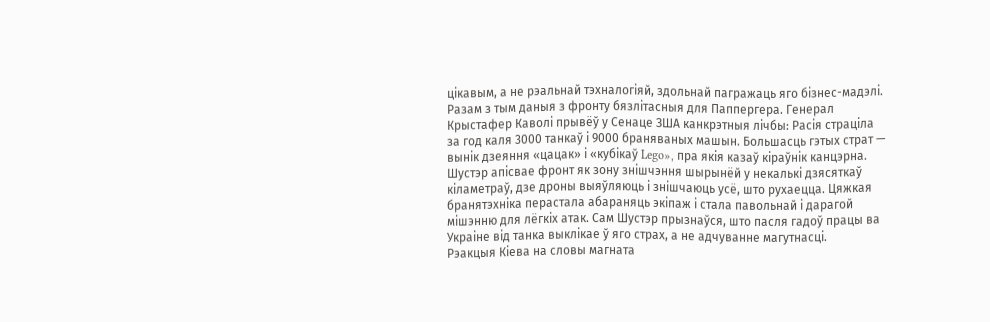цікавым, а не рэальнай тэхналогіяй, здольнай пагражаць яго бізнес-мадэлі.
Разам з тым даныя з фронту бязлітасныя для Паппергера. Генерал Крыстафер Каволі прывёў у Сенаце ЗША канкрэтныя лічбы: Расія страціла за год каля 3000 танкаў і 9000 браняваных машын. Большасць гэтых страт — вынік дзеяння «цацак» і «кубікаў Lego», пра якія казаў кіраўнік канцэрна.
Шустэр апісвае фронт як зону знішчэння шырынёй у некалькі дзясяткаў кіламетраў, дзе дроны выяўляюць і знішчаюць усё, што рухаецца. Цяжкая бранятэхніка перастала абараняць экіпаж і стала павольнай і дарагой мішэнню для лёгкіх атак. Сам Шустэр прызнаўся, што пасля гадоў працы ва Украіне від танка выклікае ў яго страх, а не адчуванне магутнасці.
Рэакцыя Кіева на словы магната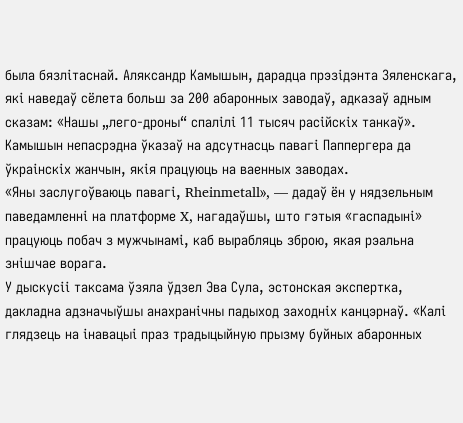была бязлітаснай. Аляксандр Камышын, дарадца прэзідэнта Зяленскага, які наведаў сёлета больш за 200 абаронных заводаў, адказаў адным сказам: «Нашы „лего-дроны“ спалілі 11 тысяч расійскіх танкаў». Камышын непасрэдна ўказаў на адсутнасць павагі Паппергера да ўкраінскіх жанчын, якія працуюць на ваенных заводах.
«Яны заслугоўваюць павагі, Rheinmetall», — дадаў ён у нядзельным паведамленні на платформе X, нагадаўшы, што гэтыя «гаспадыні» працуюць побач з мужчынамі, каб вырабляць зброю, якая рэальна знішчае ворага.
У дыскусіі таксама ўзяла ўдзел Эва Сула, эстонская экспертка, дакладна адзначыўшы анахранічны падыход заходніх канцэрнаў. «Калі глядзець на інавацыі праз традыцыйную прызму буйных абаронных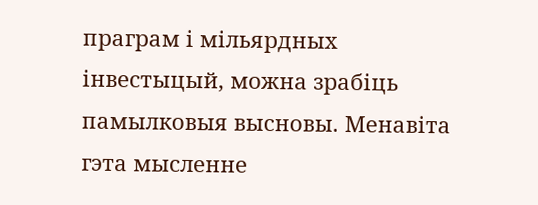праграм і мільярдных інвестыцый, можна зрабіць памылковыя высновы. Менавіта гэта мысленне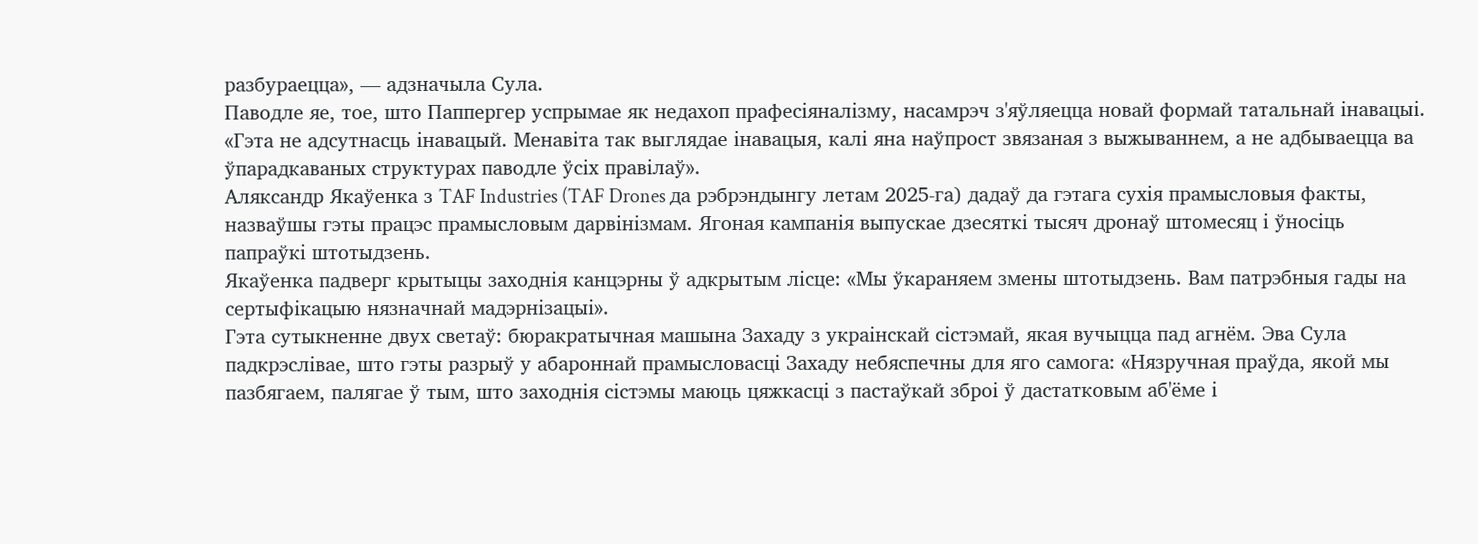разбураецца», — адзначыла Сула.
Паводле яе, тое, што Паппергер успрымае як недахоп прафесіяналізму, насамрэч з'яўляецца новай формай татальнай інавацыі. «Гэта не адсутнасць інавацый. Менавіта так выглядае інавацыя, калі яна наўпрост звязаная з выжываннем, а не адбываецца ва ўпарадкаваных структурах паводле ўсіх правілаў».
Аляксандр Якаўенка з TAF Industries (TAF Drones да рэбрэндынгу летам 2025-га) дадаў да гэтага сухія прамысловыя факты, назваўшы гэты працэс прамысловым дарвінізмам. Ягоная кампанія выпускае дзесяткі тысяч дронаў штомесяц і ўносіць папраўкі штотыдзень.
Якаўенка падверг крытыцы заходнія канцэрны ў адкрытым лісце: «Мы ўкараняем змены штотыдзень. Вам патрэбныя гады на сертыфікацыю нязначнай мадэрнізацыі».
Гэта сутыкненне двух светаў: бюракратычная машына Захаду з украінскай сістэмай, якая вучыцца пад агнём. Эва Сула падкрэслівае, што гэты разрыў у абароннай прамысловасці Захаду небяспечны для яго самога: «Нязручная праўда, якой мы пазбягаем, палягае ў тым, што заходнія сістэмы маюць цяжкасці з пастаўкай зброі ў дастатковым аб'ёме і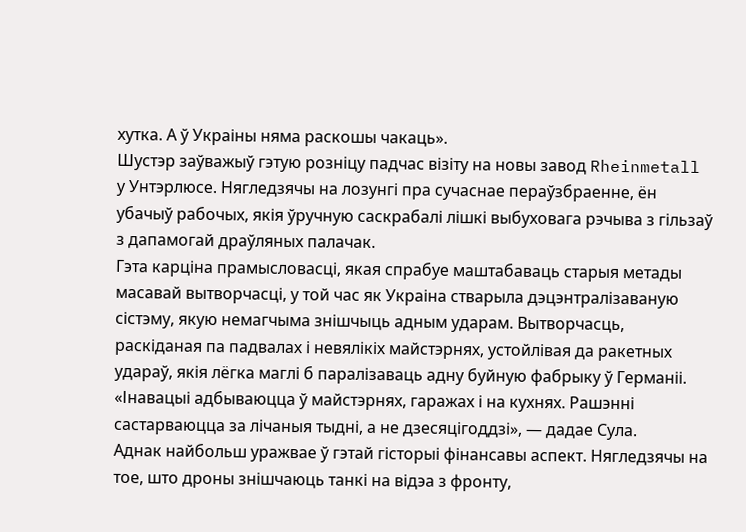хутка. А ў Украіны няма раскошы чакаць».
Шустэр заўважыў гэтую розніцу падчас візіту на новы завод Rheinmetall у Унтэрлюсе. Нягледзячы на лозунгі пра сучаснае пераўзбраенне, ён убачыў рабочых, якія ўручную саскрабалі лішкі выбуховага рэчыва з гільзаў з дапамогай драўляных палачак.
Гэта карціна прамысловасці, якая спрабуе маштабаваць старыя метады масавай вытворчасці, у той час як Украіна стварыла дэцэнтралізаваную сістэму, якую немагчыма знішчыць адным ударам. Вытворчасць, раскіданая па падвалах і невялікіх майстэрнях, устойлівая да ракетных удараў, якія лёгка маглі б паралізаваць адну буйную фабрыку ў Германіі.
«Інавацыі адбываюцца ў майстэрнях, гаражах і на кухнях. Рашэнні састарваюцца за лічаныя тыдні, а не дзесяцігоддзі», — дадае Сула.
Аднак найбольш уражвае ў гэтай гісторыі фінансавы аспект. Нягледзячы на тое, што дроны знішчаюць танкі на відэа з фронту,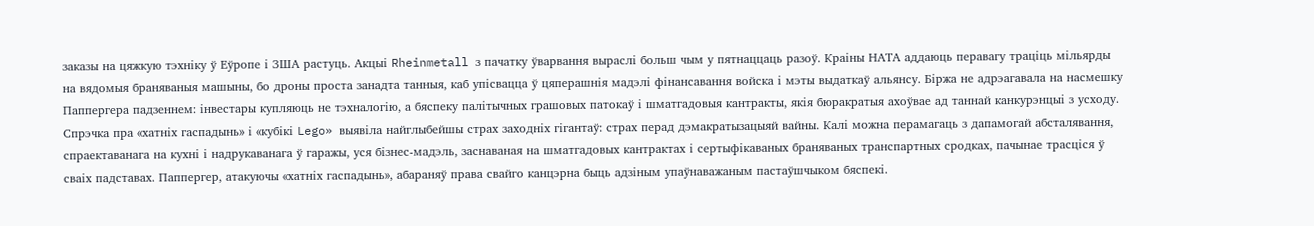заказы на цяжкую тэхніку ў Еўропе і ЗША растуць. Акцыі Rheinmetall з пачатку ўварвання выраслі больш чым у пятнаццаць разоў. Краіны НАТА аддаюць перавагу траціць мільярды на вядомыя браняваныя машыны, бо дроны проста занадта танныя, каб упісвацца ў цяперашнія мадэлі фінансавання войска і мэты выдаткаў альянсу. Біржа не адрэагавала на насмешку Паппергера падзеннем: інвестары купляюць не тэхналогію, а бяспеку палітычных грашовых патокаў і шматгадовыя кантракты, якія бюракратыя ахоўвае ад таннай канкурэнцыі з усходу.
Спрэчка пра «хатніх гаспадынь» і «кубікі Lego» выявіла найглыбейшы страх заходніх гігантаў: страх перад дэмакратызацыяй вайны. Калі можна перамагаць з дапамогай абсталявання, спраектаванага на кухні і надрукаванага ў гаражы, уся бізнес-мадэль, заснаваная на шматгадовых кантрактах і сертыфікаваных браняваных транспартных сродках, пачынае трасціся ў сваіх падставах. Паппергер, атакуючы «хатніх гаспадынь», абараняў права свайго канцэрна быць адзіным упаўнаважаным пастаўшчыком бяспекі.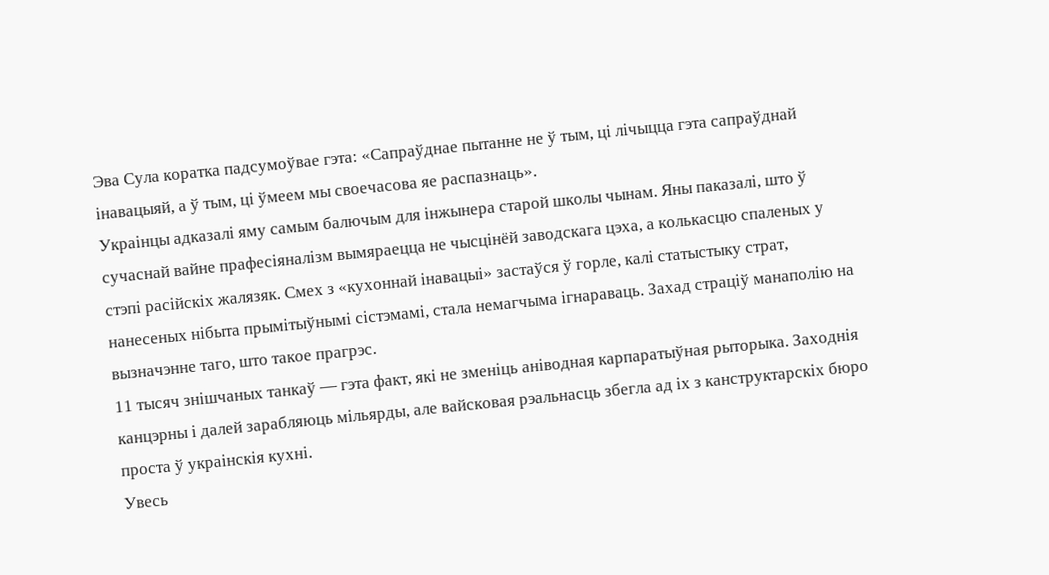Эва Сула коратка падсумоўвае гэта: «Сапраўднае пытанне не ў тым, ці лічыцца гэта сапраўднай інавацыяй, а ў тым, ці ўмеем мы своечасова яе распазнаць».
Украінцы адказалі яму самым балючым для інжынера старой школы чынам. Яны паказалі, што ў сучаснай вайне прафесіяналізм вымяраецца не чысцінёй заводскага цэха, а колькасцю спаленых у стэпі расійскіх жалязяк. Смех з «кухоннай інавацыі» застаўся ў горле, калі статыстыку страт, нанесеных нібыта прымітыўнымі сістэмамі, стала немагчыма ігнараваць. Захад страціў манаполію на вызначэнне таго, што такое прагрэс.
11 тысяч знішчаных танкаў — гэта факт, які не зменіць аніводная карпаратыўная рыторыка. Заходнія канцэрны і далей зарабляюць мільярды, але вайсковая рэальнасць збегла ад іх з канструктарскіх бюро проста ў украінскія кухні.
Увесь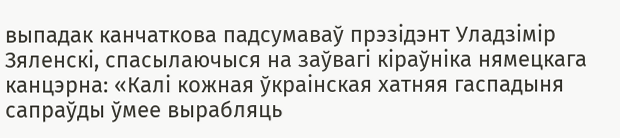выпадак канчаткова падсумаваў прэзідэнт Уладзімір Зяленскі, спасылаючыся на заўвагі кіраўніка нямецкага канцэрна: «Калі кожная ўкраінская хатняя гаспадыня сапраўды ўмее вырабляць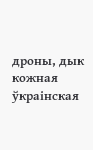дроны, дык кожная ўкраінская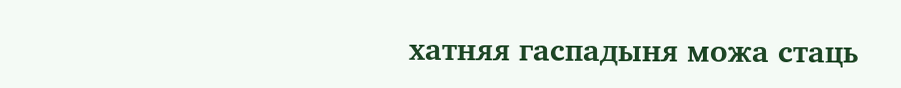хатняя гаспадыня можа стаць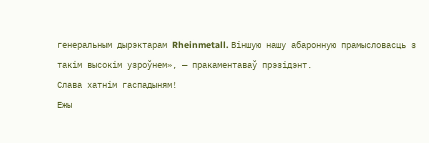генеральным дырэктарам Rheinmetall. Віншую нашу абаронную прамысловасць з такім высокім узроўнем», — пракаментаваў прэзідэнт.
Слава хатнім гаспадыням!
Ежы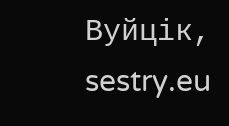Вуйцік, sestry.eu